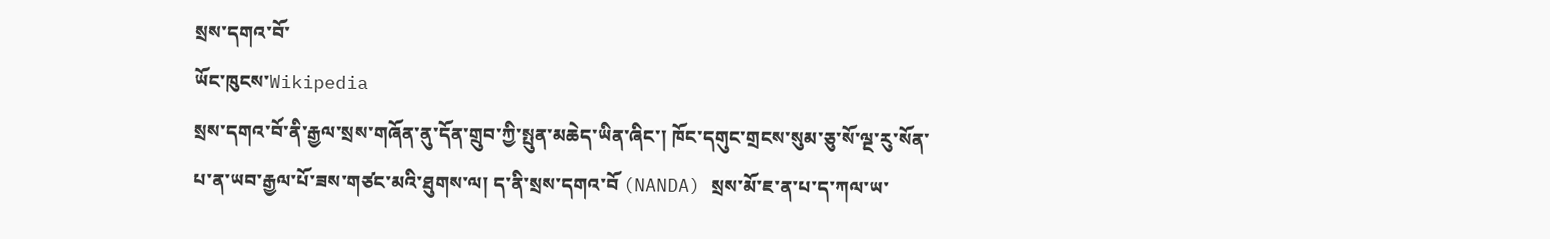སྲས་དགའ་བོ་
ཡོང་ཁུངས་Wikipedia
སྲས་དགའ་བོ་ནི་རྒྱལ་སྲས་གཞོན་ནུ་དོན་གྲུབ་ཀྱི་སྤུན་མཆེད་ཡིན་ཞིང་། ཁོང་དགུང་གྲངས་སུམ་ཅུ་སོ་ལྔ་རུ་སོན་པ་ན་ཡབ་རྒྱལ་པོ་ཟས་གཙང་མའི་ཐུགས་ལ། ད་ནི་སྲས་དགའ་བོ (NANDA) སྲས་མོ་ཇ་ན་པ་ད་ཀལ་ཡ་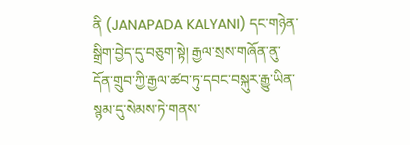ནི (JANAPADA KALYANI) དང་གཉེན་སྒྲིག་བྱེད་དུ་བཅུག་སྟེ། རྒྱལ་སྲས་གཞོན་ནུ་དོན་གྲུབ་ཀྱི་རྒྱལ་ཚབ་ཏུ་དབང་བསྐུར་རྒྱུ་ཡིན་སྙམ་དུ་སེམས་ཏེ་གནས་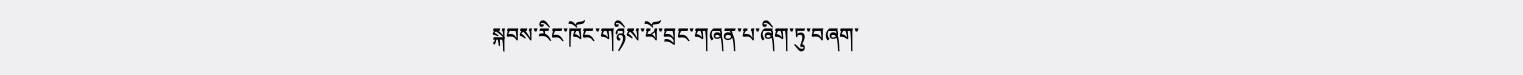སྐབས་རིང་ཁོང་གཉིས་ཕོ་བྲང་གཞན་པ་ཞིག་ཏུ་བཞག་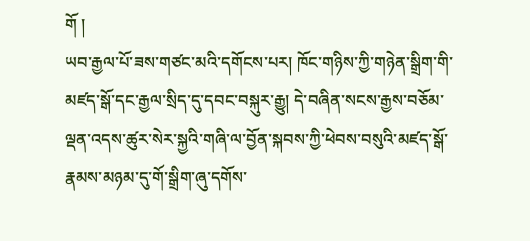གོ །
ཡབ་རྒྱལ་པོ་ཟས་གཙང་མའི་དགོངས་པར། ཁོང་གཉིས་ཀྱི་གཉེན་སྒྲིག་གི་མཛད་སྒོ་དང་རྒྱལ་སྲིད་དུ་དབང་བསྐུར་རྒྱུ། དེ་བཞིན་སངས་རྒྱས་བཅོམ་ལྡན་འདས་ཚུར་སེར་སྐྱའི་གཞི་ལ་བྱོན་སྐབས་ཀྱི་ཕེབས་བསུའི་མཛད་སྒོ་རྣམས་མཉམ་དུ་གོ་སྒྲིག་ཞུ་དགོས་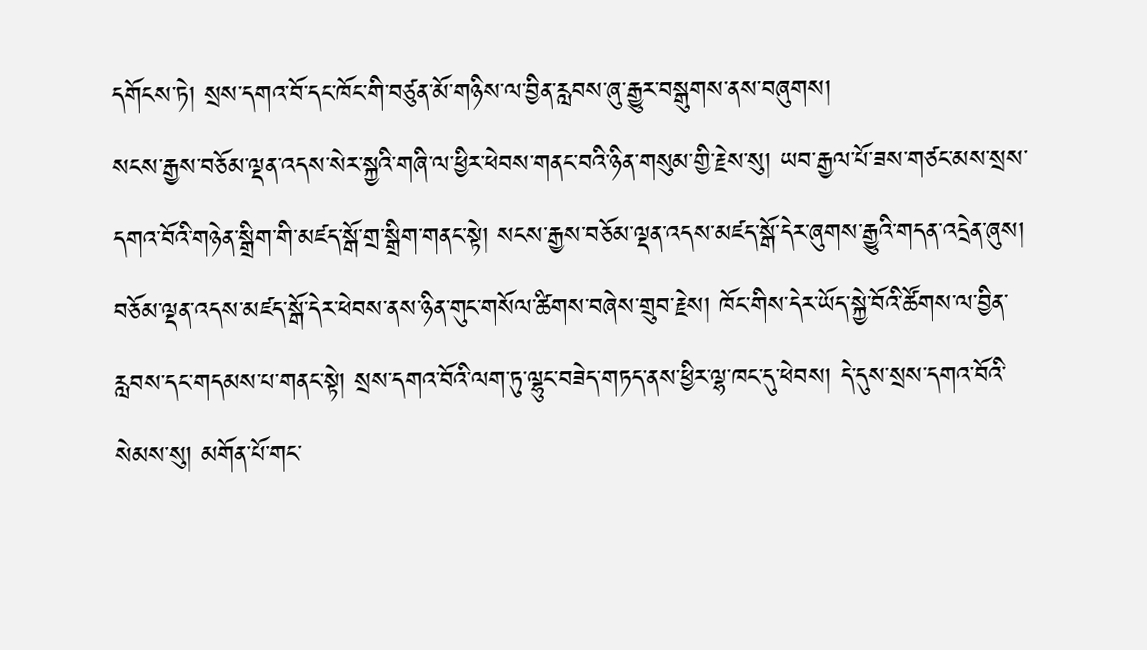དགོངས་ཏེ། སྲས་དགའ་བོ་དང་ཁོང་གི་བཙུན་མོ་གཉིས་ལ་བྱིན་རླབས་ཞུ་རྒྱུར་བསྒུགས་ནས་བཞུགས།
སངས་རྒྱས་བཅོམ་ལྡན་འདས་སེར་སྐྱའི་གཞི་ལ་ཕྱིར་ཕེབས་གནང་བའི་ཉིན་གསུམ་གྱི་རྗེས་སུ། ཡབ་རྒྱལ་པོ་ཟས་གཙང་མས་སྲས་དགའ་བོའི་གཉེན་སྒྲིག་གི་མཛད་སྒོ་གྲ་སྒྲིག་གནང་སྟེ། སངས་རྒྱས་བཅོམ་ལྡན་འདས་མཛད་སྒོ་དེར་ཞུགས་རྒྱུའི་གདན་འདྲེན་ཞུས། བཅོམ་ལྡན་འདས་མཛད་སྒོ་དེར་ཕེབས་ནས་ཉིན་གུང་གསོལ་ཚིགས་བཞེས་གྲུབ་རྗེས། ཁོང་གིས་དེར་ཡོད་སྐྱེ་བོའི་ཚོགས་ལ་བྱིན་རླབས་དང་གདམས་པ་གནང་སྟེ། སྲས་དགའ་བོའི་ལག་ཏུ་ལྷུང་བཟེད་གཏད་ནས་ཕྱིར་ལྷ་ཁང་དུ་ཕེབས། དེ་དུས་སྲས་དགའ་བོའི་སེམས་སུ། མགོན་པོ་གང་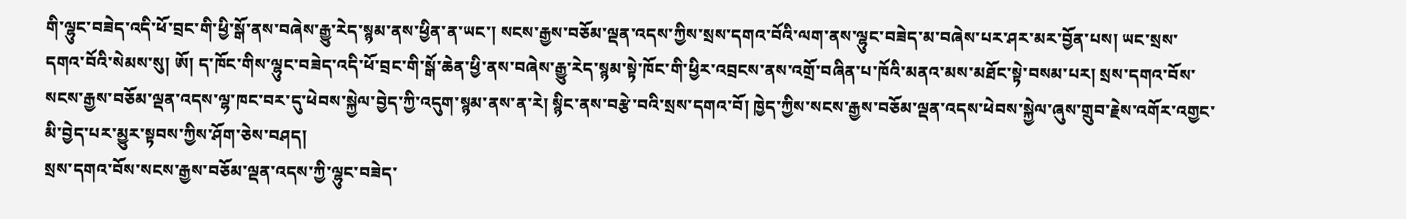གི་ལྷུང་བཟེད་འདི་ཕོ་བྲང་གི་ཕྱི་སྒོ་ནས་བཞེས་རྒྱུ་རེད་སྙམ་ནས་ཕྱིན་ན་ཡང་། སངས་རྒྱས་བཅོམ་ལྡན་འདས་ཀྱིས་སྲས་དགའ་བོའི་ལག་ནས་ལྷུང་བཟེད་མ་བཞེས་པར་ཤར་མར་བྱོན་པས། ཡང་སྲས་དགའ་བོའི་སེམས་སུ། ཨོ། ད་ཁོང་གིས་ལྷུང་བཟེད་འདི་ཕོ་བྲང་གི་སྒོ་ཆེན་ཕྱི་ནས་བཞེས་རྒྱུ་རེད་སྙམ་སྟེ་ཁོང་གི་ཕྱིར་འབྲངས་ནས་འགྲོ་བཞིན་པ་ཁོའི་མནའ་མས་མཐོང་སྟེ་བསམ་པར། སྲས་དགའ་བོས་སངས་རྒྱས་བཅོམ་ལྡན་འདས་ལྷ་ཁང་བར་དུ་ཕེབས་སྐྱེལ་བྱེད་ཀྱི་འདུག་སྙམ་ནས་ན་རེ། སྙིང་ནས་བརྩེ་བའི་སྲས་དགའ་བོ། ཁྱེད་ཀྱིས་སངས་རྒྱས་བཅོམ་ལྡན་འདས་ཕེབས་སྐྱེལ་ཞུས་གྲུབ་རྗེས་འགོར་འགྱང་མི་བྱེད་པར་མྱུར་སྟབས་ཀྱིས་ཤོག་ཅེས་བཤད།
སྲས་དགའ་བོས་སངས་རྒྱས་བཅོམ་ལྡན་འདས་ཀྱི་ལྷུང་བཟེད་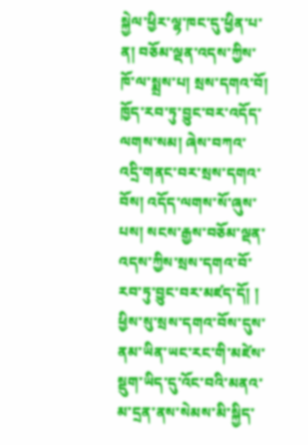སྐྱེལ་ཕྱིར་ལྷ་ཁང་དུ་ཕྱིན་པ་ན། བཅོམ་ལྡན་འདས་ཀྱིས་ཁོ་ལ་སྨྲས་པ། སྲས་དགའ་བོ། ཁྱོད་རབ་ཏུ་བྱུང་བར་འདོད་ལགས་སམ། ཞེས་བཀའ་འདྲི་གནང་བར་སྲས་དགའ་བོས། འདོད་ལགས་སོ་ཞུས་པས། སངས་རྒྱས་བཅོམ་ལྡན་འདས་ཀྱིས་སྲས་དགའ་བོ་རབ་ཏུ་བྱུང་བར་མཛད་དོ། །
ཕྱིས་སུ་སྲས་དགའ་བོས་དུས་ནམ་ཡིན་ཡང་རང་གི་མཛེས་སྡུག་ཡིད་དུ་འོང་བའི་མནའ་མ་དྲན་ནས་སེམས་མི་སྐྱིད་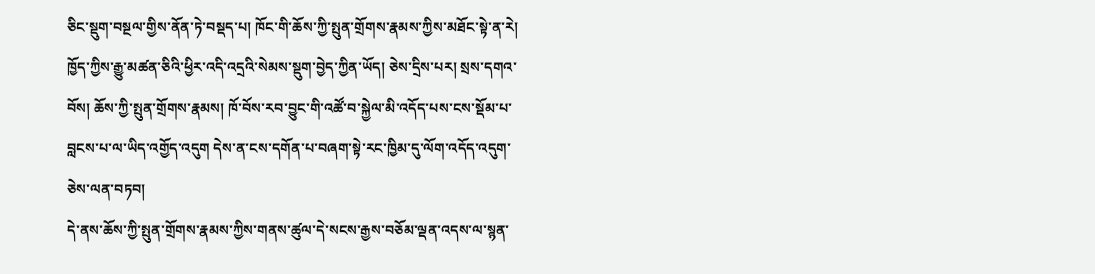ཅིང་སྡུག་བསྔལ་གྱིས་ནོན་ཏེ་བསྡད་པ། ཁོང་གི་ཆོས་ཀྱི་སྤུན་གྲོགས་རྣམས་ཀྱིས་མཐོང་སྟེ་ན་རེ། ཁྱོད་ཀྱིས་རྒྱུ་མཚན་ཅིའི་ཕྱིར་འདི་འདྲའི་སེམས་སྡུག་བྱེད་ཀྱིན་ཡོད། ཅེས་དྲིས་པར། སྲས་དགའ་བོས། ཆོས་ཀྱི་སྤུན་གྲོགས་རྣམས། ཁོ་བོས་རབ་བྱུང་གི་འཚོ་བ་སྐྱེལ་མི་འདོད་པས་ངས་སྡོམ་པ་བླངས་པ་ལ་ཡིད་འགྱོད་འདུག དེས་ན་ངས་དགོན་པ་བཞག་སྟེ་རང་ཁྱིམ་དུ་ལོག་འདོད་འདུག་ཅེས་ལན་བཏབ།
དེ་ནས་ཆོས་ཀྱི་སྤུན་གྲོགས་རྣམས་ཀྱིས་གནས་ཚུལ་དེ་སངས་རྒྱས་བཅོམ་ལྡན་འདས་ལ་སྙན་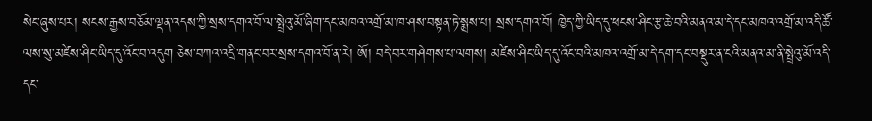སེང་ཞུས་པར། སངས་རྒྱས་བཅོམ་ལྡན་འདས་ཀྱི་སྲས་དགའ་བོ་ལ་སྤྲེའུ་མོ་ཞིག་དང་མཁའ་འགྲོ་མ་ཁ་ཤས་བསྟན་ཏེ་སྨྲས་པ། སྲས་དགའ་བོ། ཁྱེད་ཀྱི་ཡིད་དུ་ཕངས་ཤིང་རྩ་ཆེ་བའི་མནའ་མ་དེ་དང་མཁའ་འགྲོ་མ་འདི་ཚོ་ལས་སུ་མཛེས་ཤིང་ཡིད་དུ་འོང་བ་འདུག ཅེས་བཀའ་འདྲི་གནང་བར་སྲས་དགའ་བོ་ན་རེ། ཨོ། བདེ་བར་གཤེགས་པ་ལགས། མཛེས་ཤིང་ཡིད་དུ་འོང་བའི་མཁའ་འགྲོ་མ་དེ་དག་དང་བསྡུར་ན་ངའི་མནའ་མ་ནི་སྤྲེའུ་མོ་འདི་དང་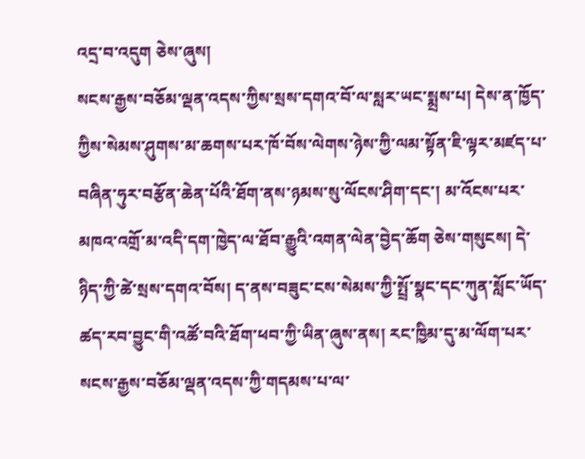འདྲ་བ་འདུག ཅེས་ཞུས།
སངས་རྒྱས་བཅོམ་ལྡན་འདས་ཀྱིས་སྲས་དགའ་བོ་ལ་སླར་ཡང་སྨྲས་པ། དེས་ན་ཁྱོད་ཀྱིས་སེམས་ཤུགས་མ་ཆགས་པར་ཁོ་བོས་ལེགས་ཉེས་ཀྱི་ལམ་སྟོན་ཇི་ལྟར་མཛད་པ་བཞིན་ཧུར་བརྩོན་ཆེན་པོའི་ཐོག་ནས་ཉམས་སུ་ལོངས་ཤིག་དང་། མ་འོངས་པར་མཁའ་འགྲོ་མ་འདི་དག་ཁྱེད་ལ་ཐོབ་རྒྱུའི་འགན་ལེན་བྱེད་ཆོག ཅེས་གསུངས། དེ་ཉིད་ཀྱི་ཚེ་སྲས་དགའ་བོས། ད་ནས་བཟུང་ངས་སེམས་ཀྱི་སྤྲོ་སྣང་དང་ཀུན་སློང་ཡོད་ཚད་རབ་བྱུང་གི་འཚོ་བའི་ཐོག་ཕབ་ཀྱི་ཡིན་ཞུས་ནས། རང་ཁྱིམ་དུ་མ་ལོག་པར་སངས་རྒྱས་བཅོམ་ལྡན་འདས་ཀྱི་གདམས་པ་ལ་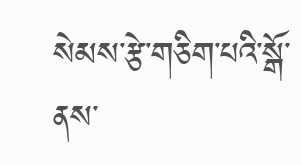སེམས་རྩེ་གཅིག་པའི་སྒོ་ནས་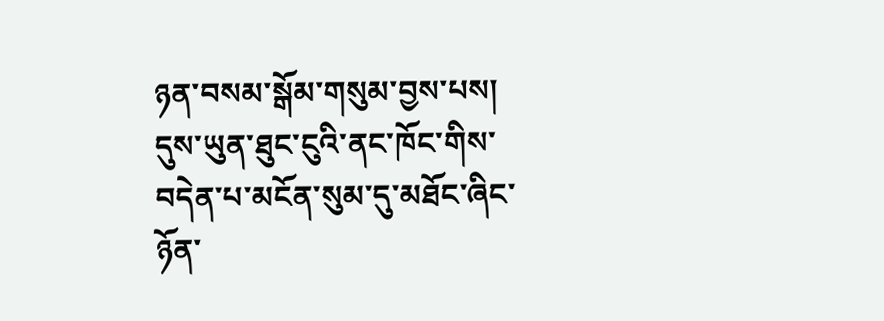ཉན་བསམ་སྒོམ་གསུམ་བྱས་པས། དུས་ཡུན་ཐུང་ངུའི་ནང་ཁོང་གིས་བདེན་པ་མངོན་སུམ་དུ་མཐོང་ཞིང་ཉོན་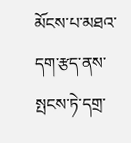མོངས་པ་མཐའ་དག་རྩད་ནས་སྤངས་ཏེ་དགྲ་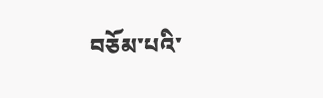བཅོམ་པའི་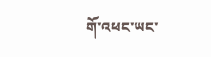གོ་འཕང་ཡང་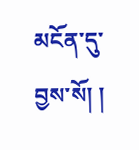མངོན་དུ་བྱས་སོ། །